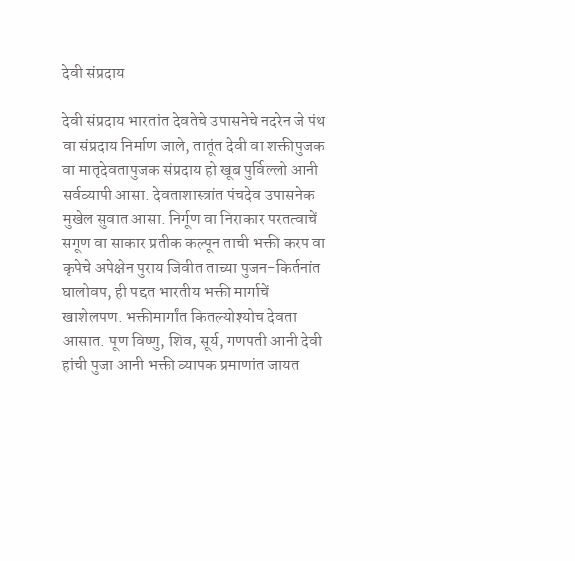देवी संप्रदाय

देवी संप्रदाय भारतांत देवतेचे उपासनेचे नदरेन जे पंथ वा संप्रदाय निर्माण जाले, तातूंत देवी वा शक्तीपुजक वा मातृदेवतापुजक संप्रदाय हो खूब पुर्विल्लो आनी सर्वव्यापी आसा. देवताशास्त्रांत पंचदेव उपासनेक मुखेल सुवात आसा. निर्गूण वा निराकार परतत्वाचें सगूण वा साकार प्रतीक कल्पून ताची भक्ती करप वा कृपेचे अपेक्षेन पुराय जिवीत ताच्या पुजन-किर्तनांत घालोवप, ही पद्दत भारतीय भक्ती मार्गाचें खाशेलपण. भक्तीमार्गांत कितल्योश्योच देवता आसात. पूण विष्णु, शिव, सूर्य, गणपती आनी देवी हांची पुजा आनी भक्ती व्यापक प्रमाणांत जायत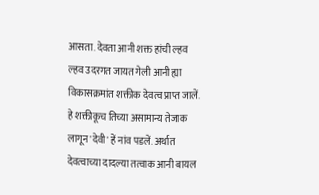आसता. देवता आनी शक्त हांची ल्हव ल्हव उदरगत जायत गेली आनी ह्या विकासक्रमांत शक्तीक देवत्व प्राप्त जालें. हे शक्तीकूच तिच्या असामान्य तेजाक लागून 'देवी' हें नांव पडलें. अर्थात देवत्वाच्या दादल्या तत्वाक आनी बायल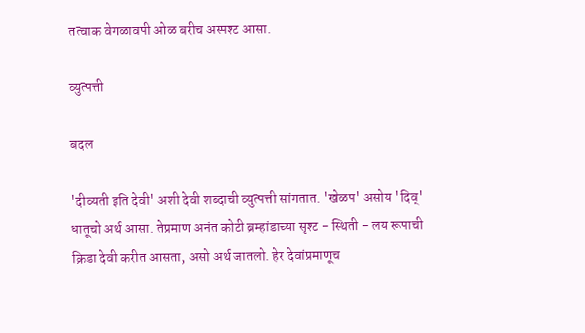तत्वाक वेगळावपी ओळ बरीच अस्पश्ट आसा.

व्युत्पत्ती

बदल

'दीव्यती इति देवी' अशी देवी शब्दाची व्युत्पत्ती सांगतात. 'खेळप' असोय 'दिव्' धातूचो अर्थ आसा. तेप्रमाण अनंत कोटी ब्रम्हांडाच्या सृश्ट - स्थिती - लय रूपाची क्रिडा देवी करीत आसता, असो अर्थ जातलो. हेर देवांप्रमाणूच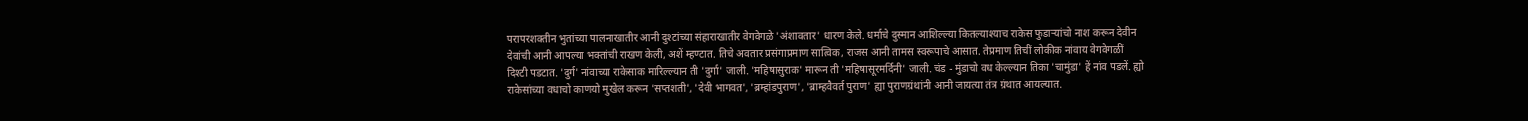परापरशक्तीन भुतांच्या पालनाखातीर आनी दुश्टांच्या संहाराखातीर वेगवेगळे 'अंशावतार' धारण केले. धर्माचे दुस्मान आशिल्ल्या कितल्याश्याच राकेस फुडाऱ्यांचो नाश करून देवीन देवांची आनी आपल्या भक्तांची राखण केली, अशें म्हण्टात. तिचे अवतार प्रसंगाप्रमाण सात्विक, राजस आनी तामस स्वरूपाचे आसात. तेप्रमाण तिचीं लोकीक नांवाय वेगवेगळीं दिश्टी पडटात. 'दुर्ग' नांवाच्या राकेसाक मारिल्ल्यान ती 'दुर्गा' जाली. 'महिषासुराक' मारून ती 'महिषासूरमर्दिनी' जाली. चंड - मुंडाचो वध केल्ल्यान तिका 'चामुंडा' हें नांव पडलें. ह्यो राकेसांच्या वधाचो काणयो मुखेल करून 'सप्तशती', 'देवी भागवत', 'ब्रम्हांडपुराण', 'ब्राम्हवैवर्त पुराण' ह्या पुराणग्रंथांनी आनी जायत्या तंत्र ग्रंथात आयल्यात.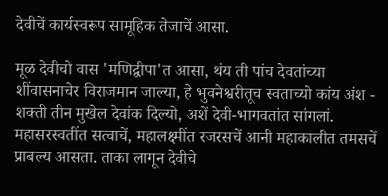देवीचें कार्यस्वरूप सामूहिक तेजाचें आसा.

मूळ देवीचो वास 'मणिद्वीपा'त आसा, थंय ती पांच देवतांच्या शींवासनाचेर विराजमान जाल्या, हे भुवनेश्वरीतूच स्वताच्यो कांय अंश - शक्ती तीन मुखेल देवांक दिल्यो, अशें देवी-भागवतांत सांगलां. महासरस्वतींत सत्वाचें, महालक्ष्मींत रजरसचें आनी महाकालीत तमसचें प्राबल्य आसता. ताका लागून देवीचे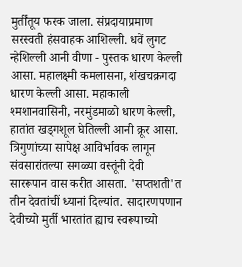मुर्तींतूय फरक जाला. संप्रदायाप्रमाण सरस्वती हंसवाहक आशिल्ली. धवें लुगट न्हेशिल्ली आनी वीणा - पुस्तक धारण केल्ली आसा. महालक्ष्मी कमलासना, शंखचक्रगदा धारण केल्ली आसा. महाकाली श्मशानवासिनी, नरमुंडमाळो धारण केल्ली, हातांत खड्गशूल घेतिल्ली आनी क्रूर आसा. त्रिगुणांच्या सापेक्ष आविर्भावक लागून संवसारांतल्या सगळ्या वस्तूंनी देवी साररूपान वास करीत आसता. 'सप्तशती'त तीन देवतांचीं ध्यानां दिल्यांत. सादारणपणान देवीच्यो मुर्ती भारतांत ह्याच स्वरूपाच्यो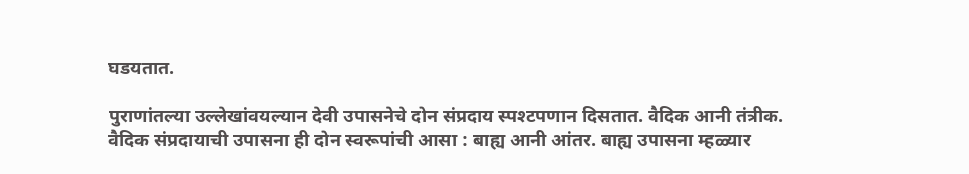घडयतात.

पुराणांतल्या उल्लेखांवयल्यान देवी उपासनेचे दोन संप्रदाय स्पश्टपणान दिसतात. वैदिक आनी तंत्रीक. वैदिक संप्रदायाची उपासना ही दोन स्वरूपांची आसा : बाह्य आनी आंतर. बाह्य उपासना म्हळ्यार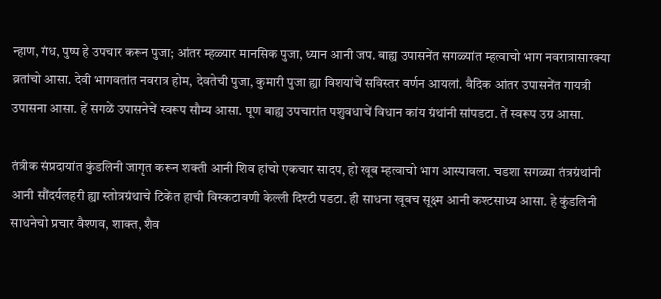न्हाण, गंध, पुष्प हे उपचार करून पुजा; आंतर म्हळ्यार मानसिक पुजा, ध्यान आनी जप. बाह्य उपासनेंत सगळ्यांत म्हत्वाचो भाग नवरात्रासारक्या व्रतांचो आसा. देवी भागवतांत नवरात्र होम, देवतेची पुजा, कुमारी पुजा ह्या विशयांचें सविस्तर वर्णन आयलां. वैदिक आंतर उपासनेंत गायत्री उपासना आसा. हें सगळें उपासनेचें स्वरूप सौम्य आसा. पूण बाह्य उपचारांत पशुवधाचें विधान कांय ग्रंथांनी सांपडटा. तें स्वरूप उग्र आसा.

तंत्रीक संप्रदायांत कुंडलिनी जागृत करून शक्ती आनी शिव हांचो एकचार सादप, हो खूब म्हत्वाचो भाग आस्पावला. चडशा सगळ्या तंत्रग्रंथांनी आनी सौंदर्यलहरी ह्या स्तोत्रग्रंथाचे टिकेंत हाची विस्कटावणी केल्ली दिश्टी पडटा. ही साधना खूबच सूक्ष्म आनी कश्टसाध्य आसा. हे कुंडलिनी साधनेचो प्रचार वैश्णव, शाक्त, शैव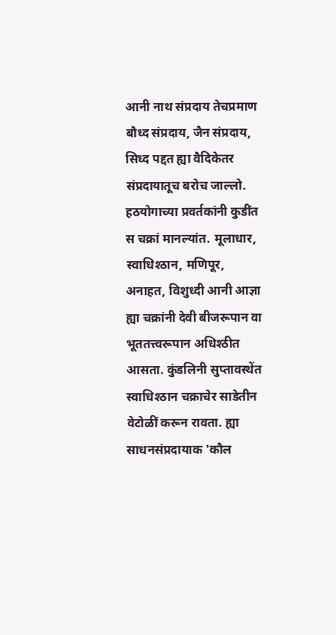आनी नाथ संप्रदाय तेचप्रमाण बौध्द संप्रदाय, जैन संप्रदाय, सिध्द पद्दत ह्या वैदिकेतर संप्रदायातूच बरोच जाल्लो. हठयोगाच्या प्रवर्तकांनी कुडींत स चक्रां मानल्यांत. मूलाधार, स्वाधिश्ठान, मणिपूर, अनाहत, विशुध्दी आनी आज्ञा ह्या चक्रांनी देवी बीजरूपान वा भूततत्त्वरूपान अधिश्ठीत आसता. कुंडलिनी सुप्तावस्थेंत स्वाधिश्ठान चक्राचेर साडेतीन वेटोळीं करून रावता. ह्या साधनसंप्रदायाक 'कौल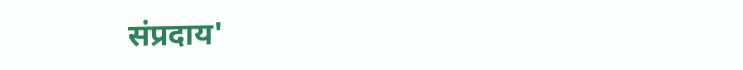संप्रदाय'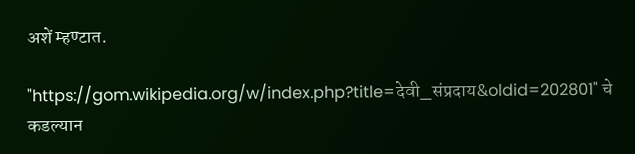अशें म्हण्टात.

"https://gom.wikipedia.org/w/index.php?title=देवी_संप्रदाय&oldid=202801" चे कडल्यान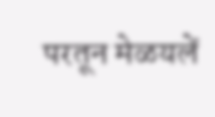परतून मेळयलें